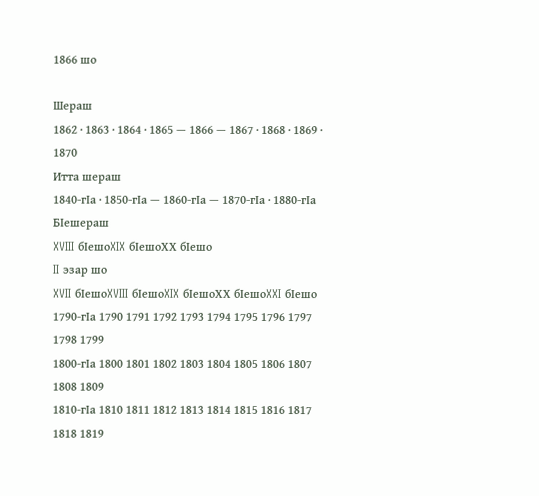1866 шо

Шераш
1862 · 1863 · 1864 · 1865 — 1866 — 1867 · 1868 · 1869 · 1870
Итта шераш
1840‑гӀа · 1850‑гӀа — 1860‑гӀа — 1870‑гӀа · 1880‑гӀа
БӀешераш
XVIII бӀешоXIX бӀешоXX бӀешо
II эзар шо
XVII бӀешоXVIII бӀешоXIX бӀешоXX бӀешоXXI бӀешо
1790‑гӀа 1790 1791 1792 1793 1794 1795 1796 1797 1798 1799
1800‑гӀа 1800 1801 1802 1803 1804 1805 1806 1807 1808 1809
1810‑гӀа 1810 1811 1812 1813 1814 1815 1816 1817 1818 1819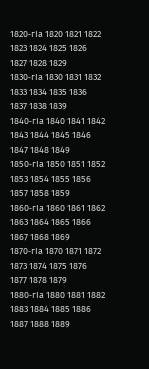1820‑гӀа 1820 1821 1822 1823 1824 1825 1826 1827 1828 1829
1830‑гӀа 1830 1831 1832 1833 1834 1835 1836 1837 1838 1839
1840‑гӀа 1840 1841 1842 1843 1844 1845 1846 1847 1848 1849
1850‑гӀа 1850 1851 1852 1853 1854 1855 1856 1857 1858 1859
1860‑гӀа 1860 1861 1862 1863 1864 1865 1866 1867 1868 1869
1870‑гӀа 1870 1871 1872 1873 1874 1875 1876 1877 1878 1879
1880‑гӀа 1880 1881 1882 1883 1884 1885 1886 1887 1888 1889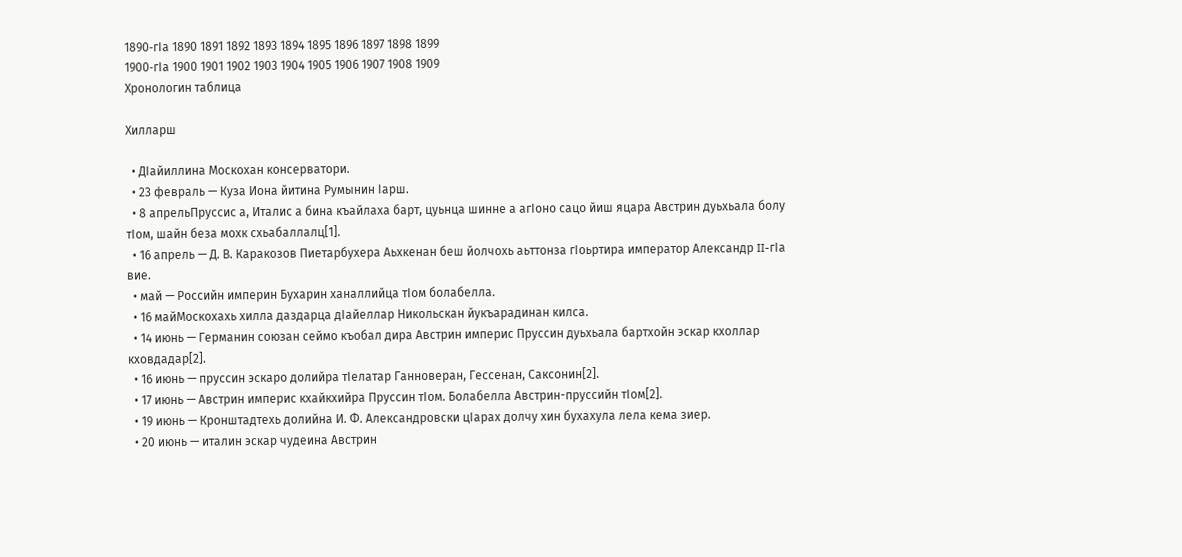1890‑гӀа 1890 1891 1892 1893 1894 1895 1896 1897 1898 1899
1900‑гӀа 1900 1901 1902 1903 1904 1905 1906 1907 1908 1909
Хронологин таблица

Хилларш

  • ДӀайиллина Москохан консерватори.
  • 23 февраль — Куза Иона йитина Румынин Ӏарш.
  • 8 апрельПруссис а, Италис а бина къайлаха барт, цуьнца шинне а агӀоно сацо йиш яцара Австрин дуьхьала болу тӀом, шайн беза мохк схьабаллалц[1].
  • 16 апрель — Д. В. Каракозов Пиетарбухера Аьхкенан беш йолчохь аьттонза гӀоьртира император Александр II-гӀа вие.
  • май — Российн империн Бухарин ханаллийца тӀом болабелла.
  • 16 майМоскохахь хилла даздарца дӀайеллар Никольскан йукъарадинан килса.
  • 14 июнь — Германин союзан сеймо къобал дира Австрин империс Пруссин дуьхьала бартхойн эскар кхоллар кховдадар[2].
  • 16 июнь — пруссин эскаро долийра тӀелатар Ганноверан, Гессенан, Саксонин[2].
  • 17 июнь — Австрин империс кхайкхийра Пруссин тӀом. Болабелла Австрин-пруссийн тӀом[2].
  • 19 июнь — Кронштадтехь долийна И. Ф. Александровски цӀарах долчу хин бухахула лела кема зиер.
  • 20 июнь — италин эскар чудеина Австрин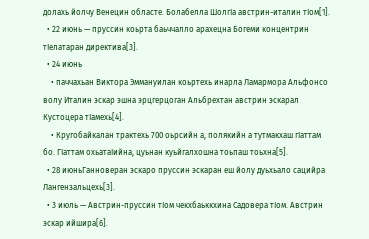долахь йолчу Венецин областе. Болабелла ШолгӀа австрин-италин тӀом[1].
  • 22 июнь — пруссин коьрта баьччалло арахецна Богеми концентрин тӀелатаран директива[3].
  • 24 июнь
    • паччахьан Виктора Эммануилан коьртехь инарла Ламармора Альфонсо волу Италин эскар эшна эрцгерцоган Альбрехтан австрин эскарал Кустоцера тӀамехь[4].
    • Кругобайкалан трактехь 700 оьрсийн а, полякийн а тутмакхаш гӀаттам бо. ГӀаттам охьатаӀийна, цуьнан куьйгалхошна тоьпаш тоьхна[5].
  • 28 июньГанноверан эскаро пруссин эскаран еш йолу дуьхьало сацийра Лангензальцехь[3].
  • 3 июль — Австрин-пруссин тӀом чекхбаьккхина Садовера тӀом. Австрин эскар ийшира[6].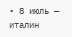• 8 июль — италин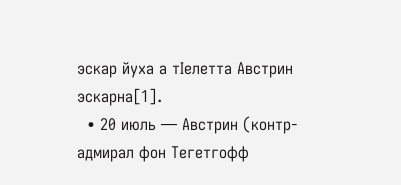эскар йуха а тӀелетта Австрин эскарна[1].
  • 20 июль — Австрин (контр-адмирал фон Тегетгофф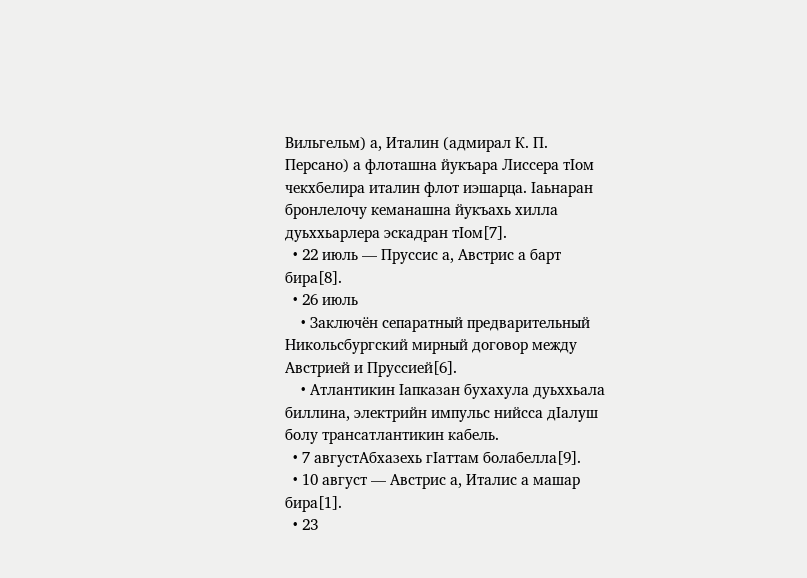Вильгельм) а, Италин (адмирал К. П. Персано) а флоташна йукъара Лиссера тӀом чекхбелира италин флот иэшарца. Ӏаьнаран бронлелочу кеманашна йукъахь хилла дуьххьарлера эскадран тӀом[7].
  • 22 июль — Пруссис а, Австрис а барт бира[8].
  • 26 июль
    • Заключён сепаратный предварительный Никольсбургский мирный договор между Австрией и Пруссией[6].
    • Атлантикин Ӏапказан бухахула дуьххьала биллина, электрийн импульс нийсса дӀалуш болу трансатлантикин кабель.
  • 7 августАбхазехь гӀаттам болабелла[9].
  • 10 август — Австрис а, Италис а машар бира[1].
  • 23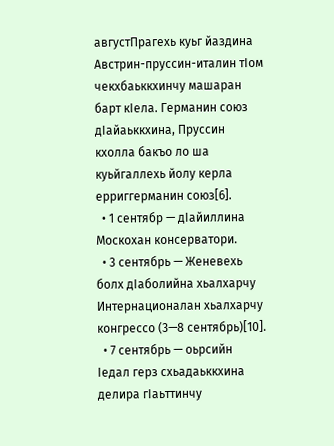августПрагехь куьг йаздина Австрин-пруссин-италин тӀом чекхбаьккхинчу машаран барт кӀела. Германин союз дӀайаьккхина, Пруссин кхолла бакъо ло ша куьйгаллехь йолу керла ерриггерманин союз[6].
  • 1 сентябр — дӀайиллина Москохан консерватори.
  • 3 сентябрь — Женевехь болх дӀаболийна хьалхарчу Интернационалан хьалхарчу конгрессо (3—8 сентябрь)[10].
  • 7 сентябрь — оьрсийн Ӏедал герз схьадаьккхина делира гӀаьттинчу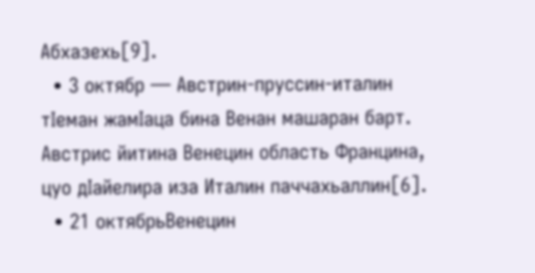Абхазехь[9].
  • 3 октябр — Австрин-пруссин-италин тӀеман жамӀаца бина Венан машаран барт. Австрис йитина Венецин область Францина, цуо дӀайелира иза Италин паччахьаллин[6].
  • 21 октябрьВенецин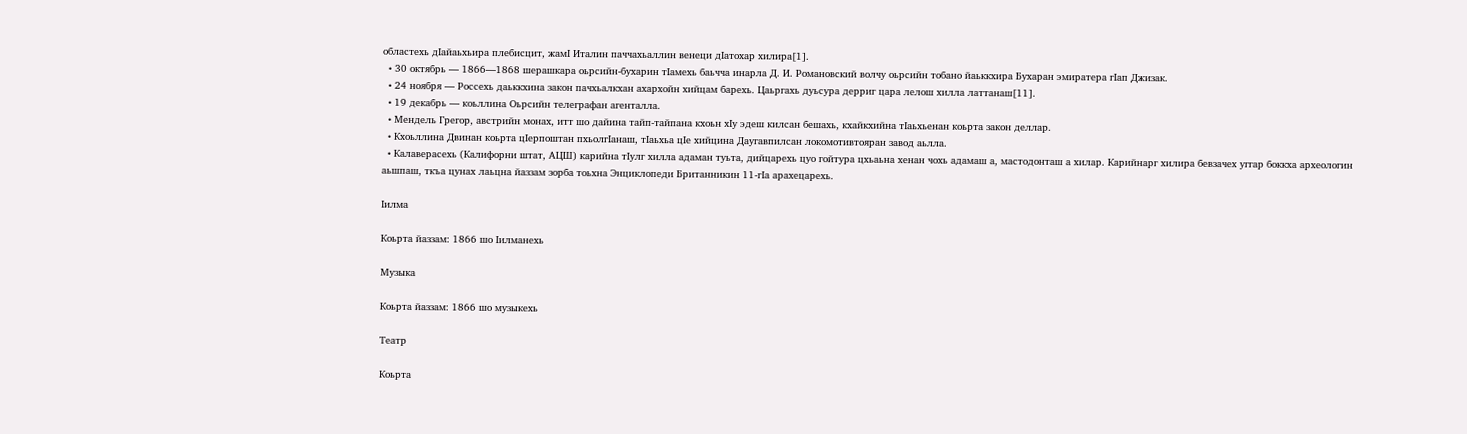областехь дӀайаьхьира плебисцит, жамӀ Италин паччахьаллин венеци дӀатохар хилира[1].
  • 30 октябрь — 1866—1868 шерашкара оьрсийн-бухарин тӀамехь баьчча инарла Д. И. Романовский волчу оьрсийн тобано йаьккхира Бухаран эмиратера гӀап Джизак.
  • 24 ноября — Россехь даьккхина закон пачхьалкхан ахархойн хийцам барехь. Цаьргахь дуьсура дерриг цара лелош хилла латтанаш[11].
  • 19 декабрь — коьллина Оьрсийн телеграфан агенталла.
  • Мендель Грегор, австрийн монах, итт шо дайина тайп-тайпана кхоьн хӀу эдеш килсан бешахь, кхайкхийна тӀаьхьенан коьрта закон деллар.
  • Кхоьллина Двинан коьрта цӀерпоштан пхьолгӀанаш, тӀаьхьа цӀе хийцина Даугавпилсан локомотивтояран завод аьлла.
  • Калаверасехь (Калифорни штат, АЦШ) карийна тӀулг хилла адаман туьта, дийцарехь цуо гойтура цхьаьна хенан чохь адамаш а, мастодонташ а хилар. Карийнарг хилира бевзачех уггар боккха археологин аьшпаш, ткъа цунах лаьцна йаззам зорба тоьхна Энциклопеди Британникин 11-гӀа арахецарехь.

Ӏилма

Коьрта йаззам: 1866 шо Ӏилманехь

Музыка

Коьрта йаззам: 1866 шо музыкехь

Театр

Коьрта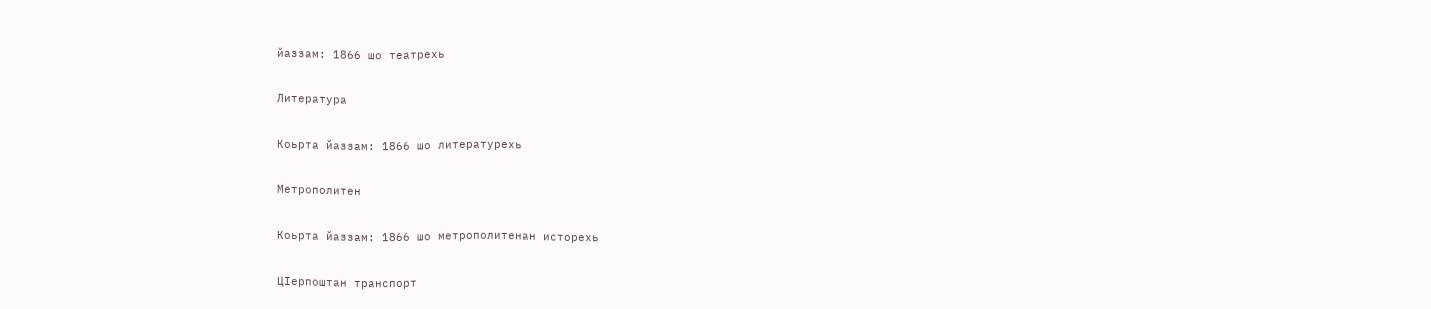йаззам: 1866 шо театрехь

Литература

Коьрта йаззам: 1866 шо литературехь

Метрополитен

Коьрта йаззам: 1866 шо метрополитенан исторехь

ЦӀерпоштан транспорт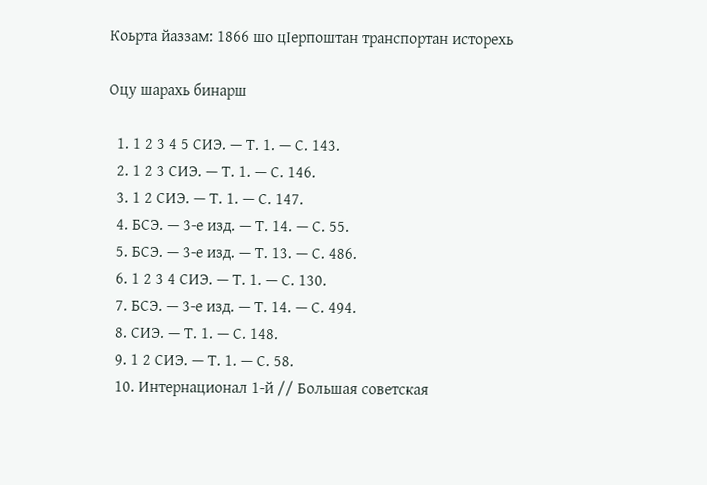Коьрта йаззам: 1866 шо цӀерпоштан транспортан исторехь

Оцу шарахь бинарш

  1. 1 2 3 4 5 СИЭ. — Т. 1. — С. 143.
  2. 1 2 3 СИЭ. — Т. 1. — С. 146.
  3. 1 2 СИЭ. — Т. 1. — С. 147.
  4. БСЭ. — 3-е изд. — Т. 14. — С. 55.
  5. БСЭ. — 3-е изд. — Т. 13. — С. 486.
  6. 1 2 3 4 СИЭ. — Т. 1. — С. 130.
  7. БСЭ. — 3-е изд. — Т. 14. — С. 494.
  8. СИЭ. — Т. 1. — С. 148.
  9. 1 2 СИЭ. — Т. 1. — С. 58.
  10. Интернационал 1-й // Большая советская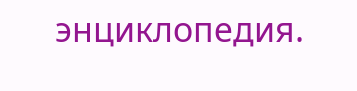энциклопедия.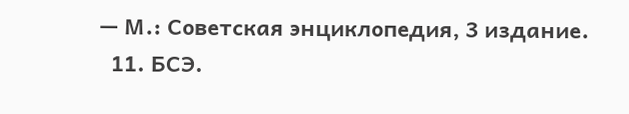— М.: Советская энциклопедия, 3 издание.
  11. БСЭ.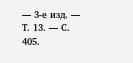— 3-е изд. — Т. 13. — С. 405.